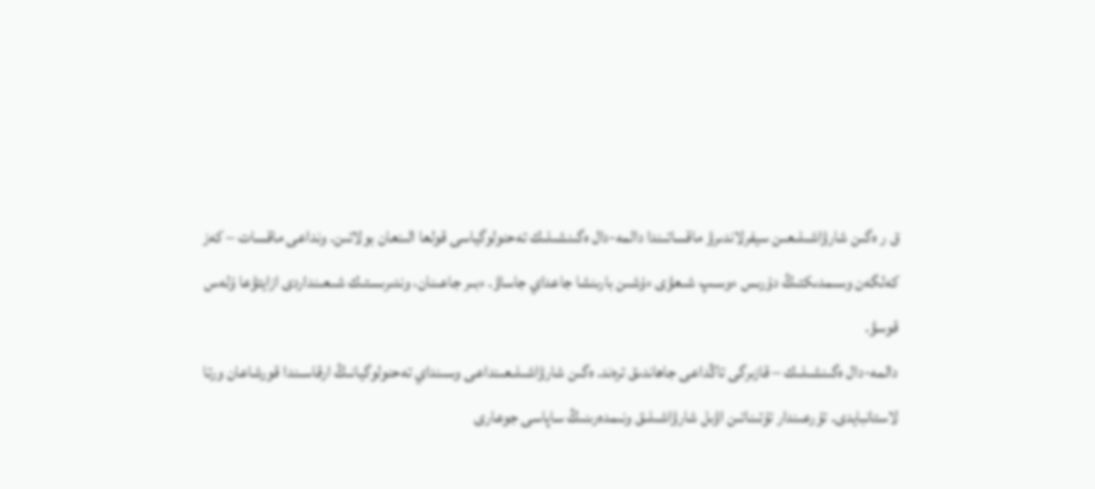ق ر ەگىن شارۋاشىلىعىن سيفرلاندىرۋ ماقساتىندا دالمە-دال ەگىنشىلىك تەحنولوگياسى قولعا الىنعان بولاتىن. ونداعى ماقسات – كەز كەلگەن وسىمدىكتىڭ دۇرىس ءوسىپ شىعۋى ءۇشىن بارىنشا جاعداي جاساۋ. ءبىر جاعىنان، وندىرىستىك شىعىنداردى ازايتۋعا ۇلەس قوسۋ.
دالمە-دال ەگىنشىلىك – قازىرگى تاڭداعى جاھاندىق ترەند. ەگىن شارۋاشىلىعىنداعى وسىنداي تەحنولوگيانىڭ ارقاسىندا قورشاعان ورتا لاستانبايدى. تۇرعىندار تۇتىناتىن اۋىل شارۋاشىلىق ونىمدەرىنىڭ ساپاسى جوعارى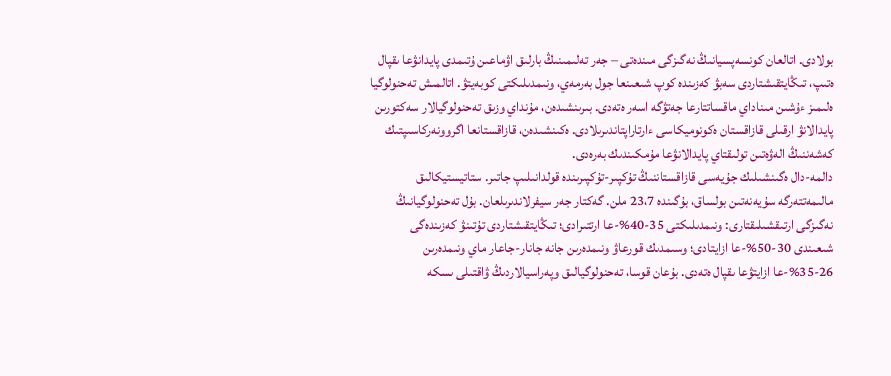بولادى. اتالعان كونسەپسيانىڭ نەگىزگى مىندەتى – جەر تەلىمىنىڭ بارلىق اۋماعىن ۇتىمدى پايدانۋعا ىقپال ەتىپ، تىڭايتقىشتاردى سەبۋ كەزىندە كوپ شىعىنعا جول بەرمەي، ونىمدىلىكتى كوبەيتۋ. اتالمىش تەحنولوگيا ەلىمىز ءۇشىن مىناداي ماقساتتارعا جەتۋگە اسەر ەتەدى. بىرىنشىدەن، مۇنداي وزىق تەحنولوگيالار سەكتورىن پايدالانۋ ارقىلى قازاقستان ەكونوميكاسى ءارتاراپتاندىرىلادى. ەكىنشىدەن، قازاقستانعا اگروونەركاسىپتىك كەشەننىڭ الەۋەتىن تولىقتاي پايدالانۋعا مۇمكىندىك بەرەدى.
دالمە-دال ەگىنشىلىك جۇيەسى قازاقستاننىڭ تۇكپىر-تۇكپىرىندە قولدانىلىپ جاتىر. ستاتيستيكالىق مالىمەتتەرگە سۇيەنەتىن بولساق، بۇگىندە 23،7 ملن. گەكتار جەر سيفرلاندىرىلعان. بۇل تەحنولوگيانىڭ نەگىزگى ارتىقشىلىقتارى: ونىمدىلىكتى 35-40%-عا ارتتىرادى؛ تىڭايتقىشتاردى تۇتىنۋ كەزىندەگى شىعىندى 30-50%-عا ازايتادى؛ وسىمدىك قورعاۋ ونىمدەرىن جانە جانار-جاعار ماي ونىمدەرىن 26-35%-عا ازايتۋعا ىقپال ەتەدى. بۇعان قوسا، تەحنولوگيالىق وپەراسيالاردىڭ ۋاقتىلى ىسكە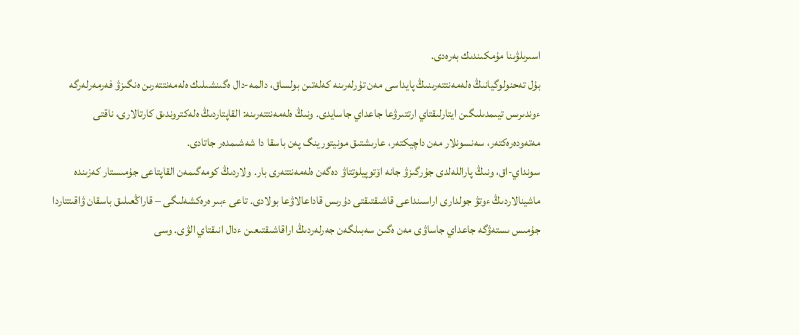اسىرىلۋىنا مۇمكىندىك بەرەدى.
بۇل تەحنولوگيانىڭ ەلەمەنتتەرىنىڭ پايداسى مەن تۇرلەرىنە كەلەتىن بولساق، دالمە-دال ەگىنشىلىك ەلەمەنتتەرىن ەنگىزۋ فەرمەرلەرگە ءوندىرىس تيىمدىلىگىن ايتارلىقتاي ارتتىرۋعا جاعداي جاسايدى. ونىڭ ەلەمەنتتەرىنە: القاپتاردىڭ ەلەكتروندىق كارتالارى، ناقتى مەتەودەرەكتەر، سەنسونلار مەن داچيكتەر، عارىشتىق مونيتورينگ پەن باسقا دا شەشىمدەر جاتادى.
سونداي-اق، ونىڭ پاراللەلدى جۇرگىزۋ جانە اۆتوپيلوتتاۋ دەگەن ەلەمەنتتەرى بار. ولاردىڭ كومەگىمەن القاپتاعى جۇمىستار كەزىندە ماشينالاردىڭ ءوتۋ جولدارى اراسىنداعى قاشىقتىقتى دۇرىس قاداعالاۋعا بولادى. تاعى ءبىر ەرەكشەلىگى – قاراڭعىلىق باسقان ۋاقىتتاردا جۇمىس ىستەۋگە جاعداي جاساۋى مەن ەگىن سەبىلگەن جەرلەردىڭ اراقاشىقتىعىن ءدال انىقتاي الۋى. وسى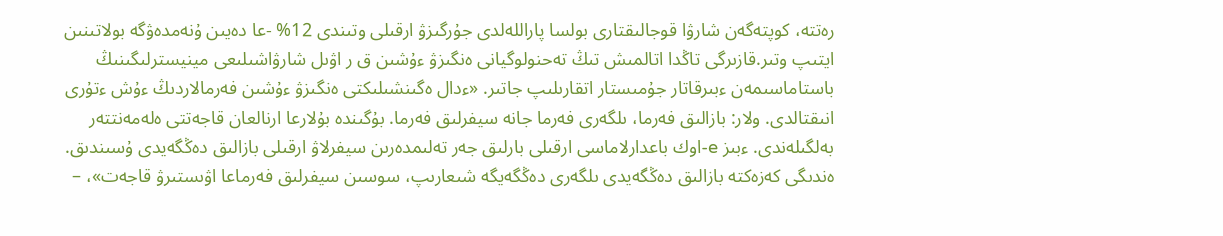رەتتە، كوپتەگەن شارۋا قوجالىقتارى بولسا پاراللەلدى جۇرگىزۋ ارقىلى وتىندى 12% -عا دەيىن ۇنەمدەۋگە بولاتىنىن ايتىپ وتىر.قازىرگى تاڭدا اتالمىش تىڭ تەحنولوگيانى ەنگىزۋ ءۇشىن ق ر اۋىل شارۋاشىلىعى مينيسترلىگىنىڭ باستاماسىمەن ءبىرقاتار جۇمىستار اتقارىلىپ جاتىر. «ءدال ەگىنشىلىكتى ەنگىزۋ ءۇشىن فەرمالاردىڭ ءۇش ءتۇرى انىقتالدى. ولار: بازالىق فەرما، ىلگەرى فەرما جانە سيفرلىق فەرما. بۇگىندە بۇلارعا ارنالعان قاجەتتى ەلەمەنتتەر بەلگىلەندى. ءبىز e-اوك باعدارلاماسى ارقىلى بارلىق جەر تەلىمدەرىن سيفرلاۋ ارقىلى بازالىق دەڭگەيدى ۇسىندىق. ەندىگى كەزەكتە بازالىق دەڭگەيدى ىلگەرى دەڭگەيگە شىعارىپ، سوسىن سيفرلىق فەرماعا اۋىستىرۋ قاجەت»، –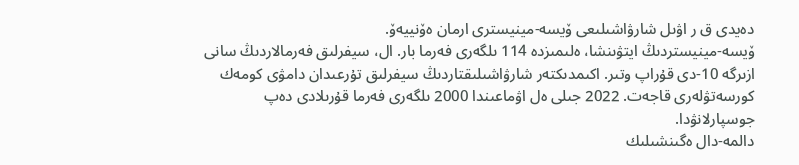دەيدى ق ر اۋىل شارۋاشىلىعى ۆيسە-مينيسترى ارمان ەۆنييەۆ.
ۆيسە-مينيستردىڭ ايتۋىنشا، ەلىمىزدە 114 ىلگەرى فەرما بار. ال، سيفرلىق فەرمالاردىڭ سانى ازىرگە 10-دى قۇراپ وتىر. اكىمدىكتەر شارۋاشىلىقتاردىڭ سيفرلىق تۇرعىدان دامۋى كومەك كورسەتۋلەرى قاجەت. 2022 جىلى ەل اۋماعىندا 2000 ىلگەرى فەرما قۇرىلادى دەپ جوسپارلانۋدا.
دالمە-دال ەگىنشىلىك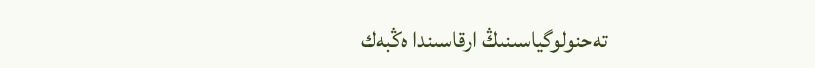تەحنولوگياسىنىڭ ارقاسىندا ەڭبەك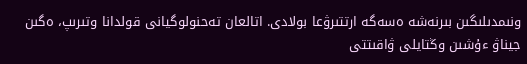ونىمدىلىگىن بىرنەشە ەسەگە ارتتىرۋعا بولادى. اتالعان تەحنولوگيانى قولدانا وتىرىپ، ەگىن جيناۋ ءۇشىن وڭتايلى ۋاقىتتى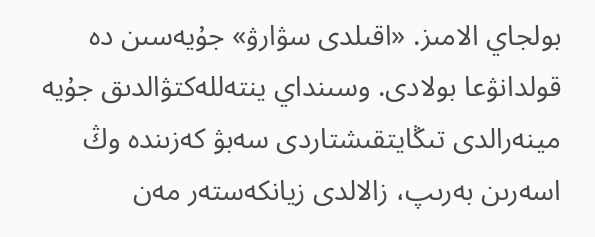بولجاي الامىز. «اقىلدى سۋارۋ» جۇيەسىن دە قولدانۋعا بولادى. وسىنداي ينتەللەكتۋالدىق جۇيە مينەرالدى تىڭايتقىشتاردى سەبۋ كەزىندە وڭ اسەرىن بەرىپ، زالالدى زيانكەستەر مەن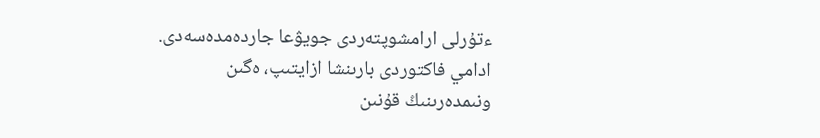ءتۇرلى ارامشوپتەردى جويۋعا جاردەمدەسەدى. ادامي فاكتوردى بارىنشا ازايتىپ، ەگىن ونىمدەرىنىڭ قۇنىن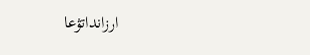ارزانداتۋعا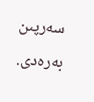سەرپىن بەرەدى.